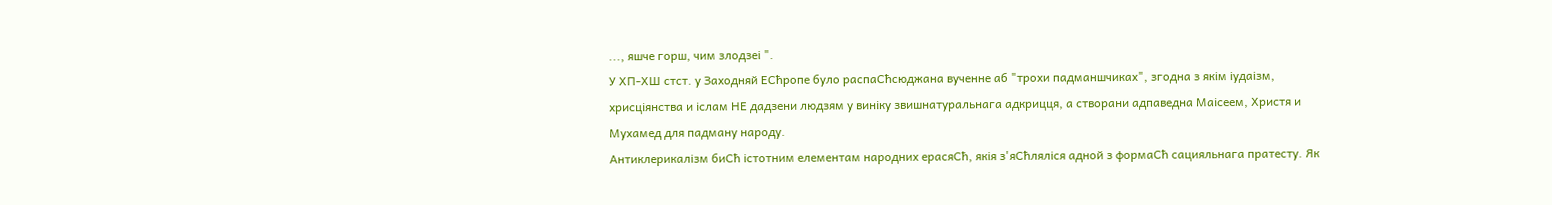..., яшче горш, чим злодзеі ".
У ХП-ХШ стст. у Заходняй ЕСћропе було распаСћсюджана вученне аб "трохи падманшчиках", згодна з якім іудаізм, хрисціянства и іслам НЕ дадзени людзям у виніку звишнатуральнага адкрицця, а створани адпаведна Маісеем, Христя и Мухамед для падману народу.
Антиклерикалізм биСћ істотним елементам народних ерасяСћ, якія з'яСћляліся адной з формаСћ сацияльнага пратесту. Як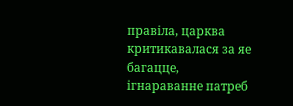правіла, царква критикавалася за яе багацце, ігнараванне патреб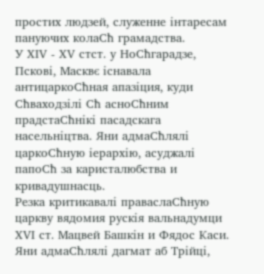простих людзей, служенне інтаресам пануючих колаСћ грамадства.
У ХІV - ХV стст. у НоСћгарадзе, Пскові, Масквє існавала антицаркоСћная апазіция, куди Сћваходзілі Сћ асноСћним прадстаСћнікі пасадскага насельніцтва. Яни адмаСћлялі царкоСћную іерархію, асуджалі папоСћ за каристалюбства и кривадушнасць.
Резка критикавалі праваслаСћную царкву вядомия рускія вальнадумци ХVІ ст. Мацвей Башкін и Фядос Каси. Яни адмаСћлялі дагмат аб Трійці,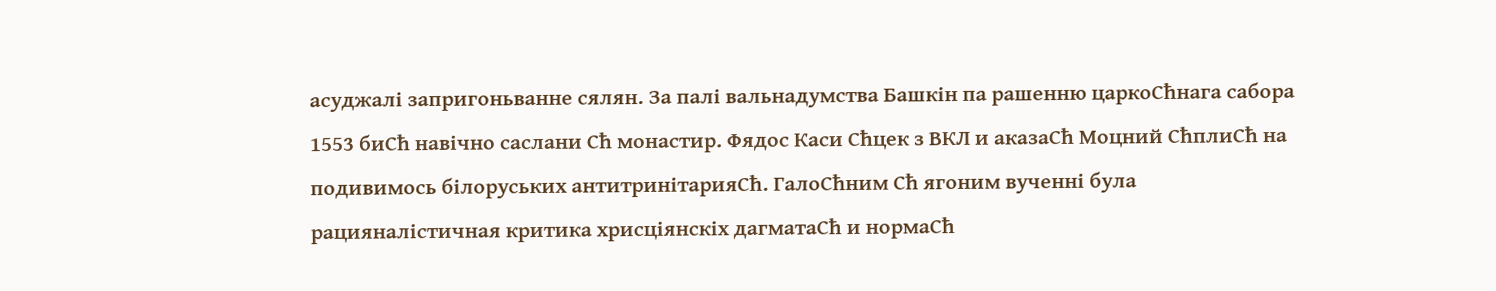асуджалі запригоньванне сялян. За палі вальнадумства Башкін па рашенню царкоСћнага сабора 1553 биСћ навічно саслани Сћ монастир. Фядос Каси Сћцек з ВКЛ и аказаСћ Моцний СћплиСћ на подивимось білоруських антитринітарияСћ. ГалоСћним Сћ ягоним вученні була рацияналістичная критика хрисціянскіх дагматаСћ и нормаСћ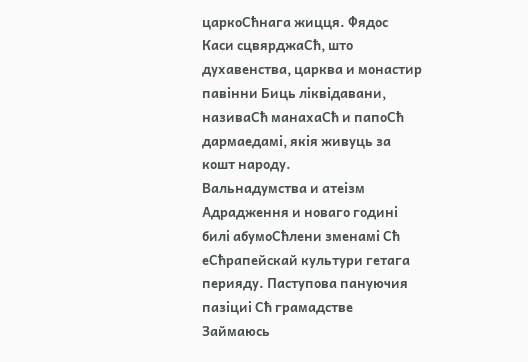царкоСћнага жицця. Фядос Каси сцвярджаСћ, што духавенства, царква и монастир павінни Биць ліквідавани, називаСћ манахаСћ и папоСћ дармаедамі, якія живуць за кошт народу.
Вальнадумства и атеізм Адрадження и новаго годині билі абумоСћлени зменамі Сћ еСћрапейскай культури гетага перияду. Паступова пануючия пазіциі Сћ грамадстве Займаюсь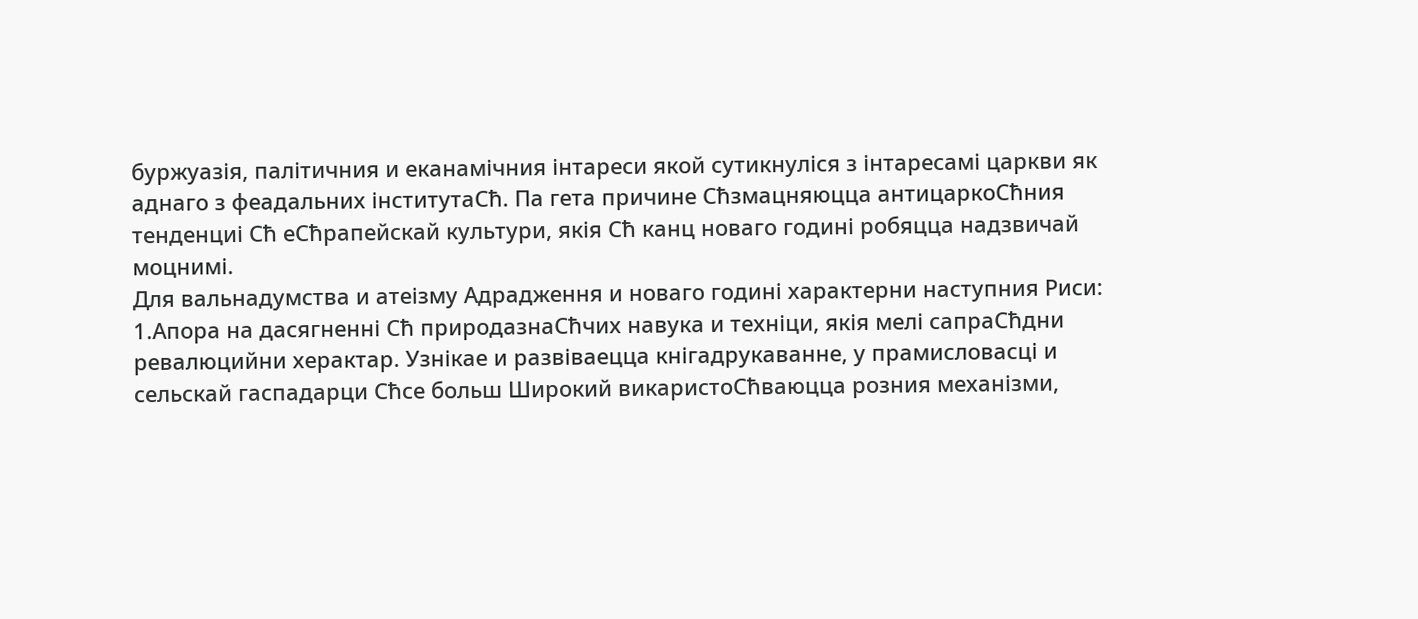буржуазія, палітичния и еканамічния інтареси якой сутикнуліся з інтаресамі царкви як аднаго з феадальних інститутаСћ. Па гета причине Сћзмацняюцца антицаркоСћния тенденциі Сћ еСћрапейскай культури, якія Сћ канц новаго годині робяцца надзвичай моцнимі.
Для вальнадумства и атеізму Адрадження и новаго годині характерни наступния Риси:
1.Апора на дасягненні Сћ природазнаСћчих навука и техніци, якія мелі сапраСћдни ревалюцийни херактар. Узнікае и развіваецца кнігадрукаванне, у прамисловасці и сельскай гаспадарци Сћсе больш Широкий викаристоСћваюцца розния механізми,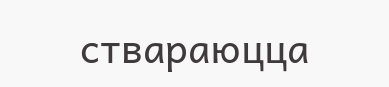ствараюцца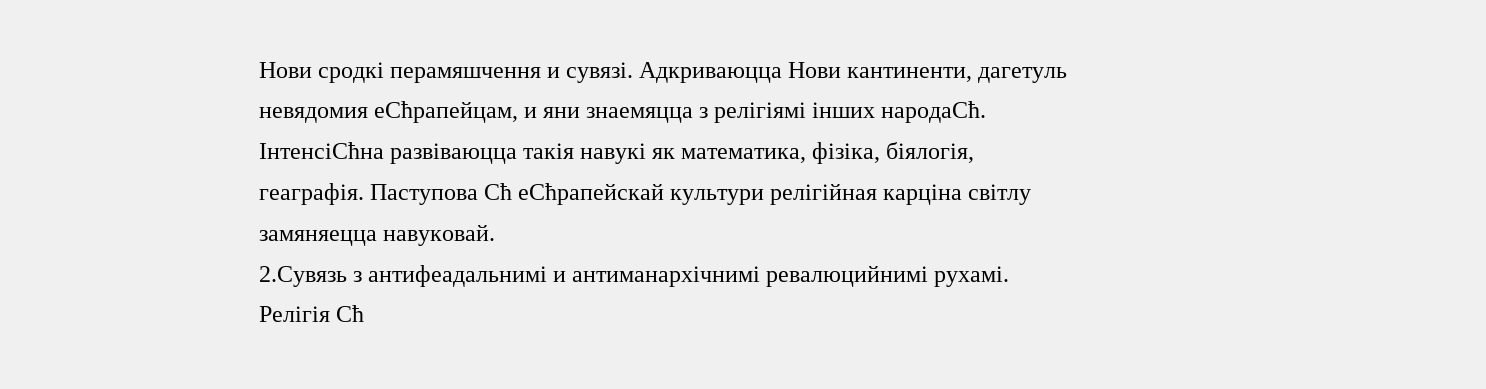Нови сродкі перамяшчення и сувязі. Адкриваюцца Нови кантиненти, дагетуль невядомия еСћрапейцам, и яни знаемяцца з релігіямі інших народаСћ. ІнтенсіСћна развіваюцца такія навукі як математика, фізіка, біялогія, геаграфія. Паступова Сћ еСћрапейскай культури релігійная карціна світлу замяняецца навуковай.
2.Сувязь з антифеадальнимі и антиманархічнимі ревалюцийнимі рухамі. Релігія Сћ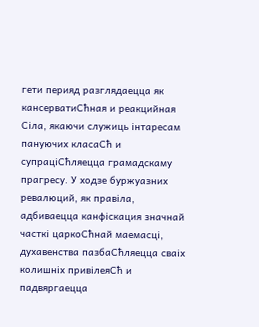гети перияд разглядаецца як кансерватиСћная и реакцийная Сіла, якаючи служиць інтаресам пануючих класаСћ и супраціСћляецца грамадскаму прагресу. У ходзе буржуазних ревалюций, як правіла, адбиваецца канфіскация значнай часткі царкоСћнай маемасці, духавенства пазбаСћляецца сваіх колишніх привілеяСћ и падвяргаецца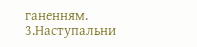ганенням.
3.Наступальни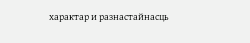характар и разнастайнасць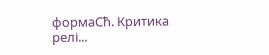формаСћ. Критика релі...